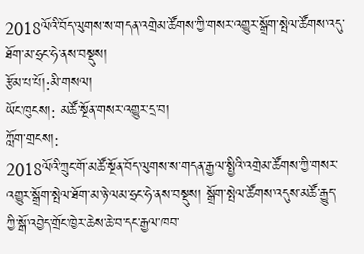2018ལོའི་བོད་ལུགས་ས་གདན་འགྲེམ་ཚོགས་ཀྱི་གསར་འགྱུར་སྒྲོག་སྤེལ་ཚོགས་འདུ་ཐོག་མ་ཧྲང་ཧེ་ནས་བསྡུས།
རྩོམ་པ་པོ།:མི་གསལ།
ཡོང་ཁུངས།: མཚོ་སྔོན་གསར་འགྱུར་དྲ་བ།
ཀློག་གྲངས།:
2018ལོའི་ཀྲུང་གོ་མཚོ་སྔོན་བོད་ལུགས་ས་གདན་རྒྱལ་སྤྱིའི་འགྲེམ་ཚོགས་ཀྱི་གསར་འགྱུར་སྒྲོག་སྤེལ་ཐོག་མ་ཉེ་ལམ་ཧྲང་ཧེ་ནས་བསྡུས། སྒྲོག་སྤེལ་ཚོགས་འདུས་མཚོ་རྒྱུད་ཀྱི་སྒོ་འབྱེད་གྲོང་ཁྱེར་ཆེས་ཆེ་བ་དང་རྒྱལ་ཁབ་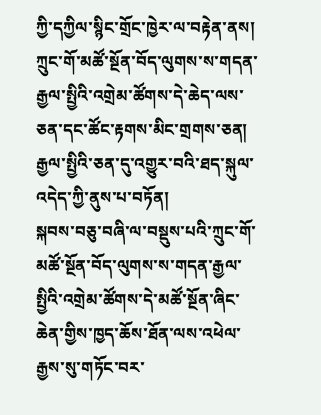ཀྱི་དཀྱིལ་སྙིང་གྲོང་ཁྱེར་ལ་བརྟེན་ནས། ཀྲུང་གོ་མཚོ་སྔོན་བོད་ལུགས་ས་གདན་རྒྱལ་སྤྱིའི་འགྲེམ་ཚོགས་དེ་ཆེད་ལས་ཅན་དང་ཚོང་རྟགས་མིང་གྲགས་ཅན། རྒྱལ་སྤྱིའི་ཅན་དུ་འགྱུར་བའི་ཐད་སྐུལ་འདེད་ཀྱི་ནུས་པ་བཏོན།
སྐབས་བཅུ་བཞི་ལ་བསྡུས་པའི་ཀྲུང་གོ་མཚོ་སྔོན་བོད་ལུགས་ས་གདན་རྒྱལ་སྤྱིའི་འགྲེམ་ཚོགས་དེ་མཚོ་སྔོན་ཞིང་ཆེན་གྱིས་ཁྱད་ཆོས་ཐོན་ལས་འཕེལ་རྒྱས་སུ་གཏོང་བར་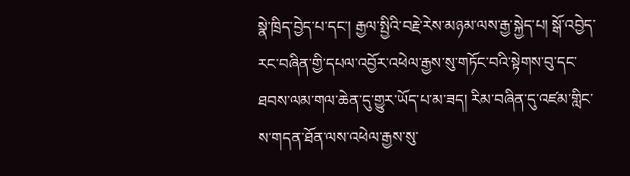སྣེ་ཁྲིད་བྱེད་པ་དང་། རྒྱལ་སྤྱིའི་བརྗེ་རེས་མཉམ་ལས་རྒྱ་སྐྱེད་པ། སྒོ་འབྱེད་རང་བཞིན་གྱི་དཔལ་འབྱོར་འཕེལ་རྒྱས་སུ་གཏོང་བའི་སྟེགས་བུ་དང་ཐབས་ལམ་གལ་ཆེན་དུ་གྱུར་ཡོད་པ་མ་ཟད། རིམ་བཞིན་དུ་འཛམ་གླིང་ས་གདན་ཐོན་ལས་འཕེལ་རྒྱས་སུ་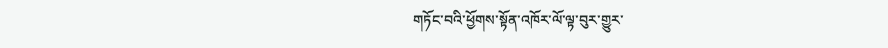གཏོང་བའི་ཕྱོགས་སྟོན་འཁོར་ལོ་ལྟ་བུར་གྱུར་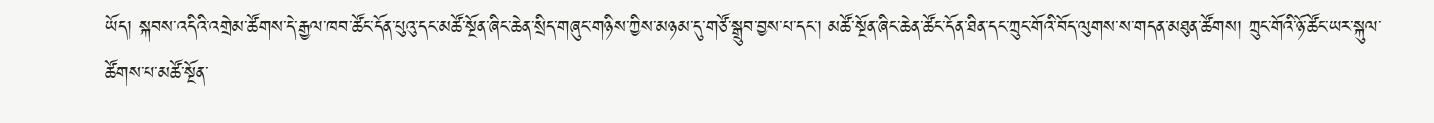ཡོད། སྐབས་འདིའི་འགྲེམ་ཚོགས་དེ་རྒྱལ་ཁབ་ཚོང་དོན་པུའུ་དང་མཚོ་སྔོན་ཞིང་ཆེན་སྲིད་གཞུང་གཉིས་ཀྱིས་མཉམ་དུ་གཙོ་སྒྲུབ་བྱས་པ་དང་། མཚོ་སྔོན་ཞིང་ཆེན་ཚོང་དོན་ཐིན་དང་ཀྲུང་གོའི་བོད་ལུགས་ས་གདན་མཐུན་ཚོགས། ཀྲུང་གོའི་ཉོ་ཚོང་ཡར་སྐུལ་ཚོགས་པ་མཚོ་སྔོན་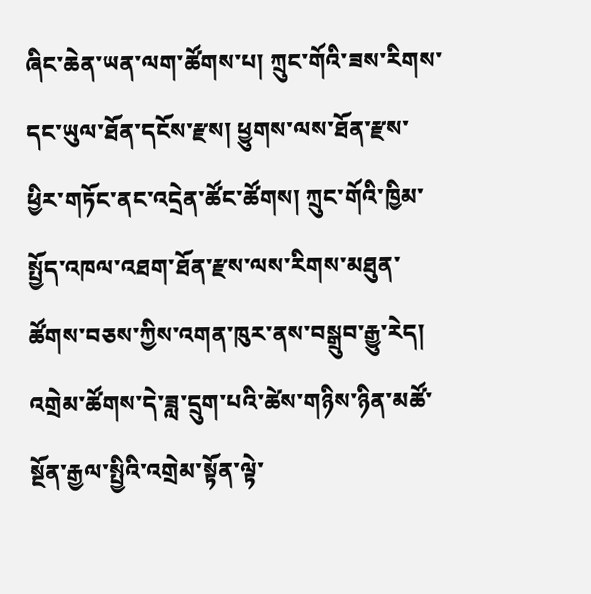ཞིང་ཆེན་ཡན་ལག་ཚོགས་པ། ཀྲུང་གོའི་ཟས་རིགས་དང་ཡུལ་ཐོན་དངོས་རྫས། ཕྱུགས་ལས་ཐོན་རྫས་ཕྱིར་གཏོང་ནང་འདྲེན་ཚོང་ཚོགས། ཀྲུང་གོའི་ཁྱིམ་སྤྱོད་འཁལ་འཐག་ཐོན་རྫས་ལས་རིགས་མཐུན་ཚོགས་བཅས་ཀྱིས་འགན་ཁུར་ནས་བསྒྲུབ་རྒྱུ་རེད། འགྲེམ་ཚོགས་དེ་ཟླ་དྲུག་པའི་ཚེས་གཉིས་ཉིན་མཚོ་སྔོན་རྒྱལ་སྤྱིའི་འགྲེམ་སྟོན་ལྟེ་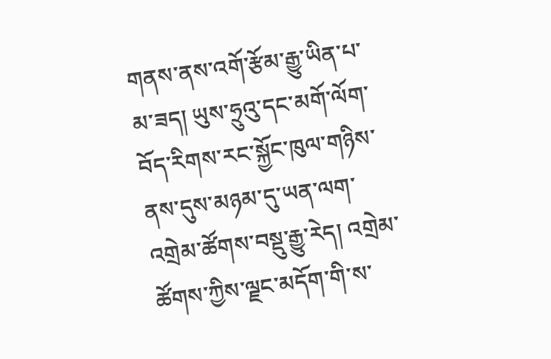གནས་ནས་འགོ་རྩོམ་རྒྱུ་ཡིན་པ་མ་ཟད། ཡུས་ཧྲུའུ་དང་མགོ་ལོག་བོད་རིགས་རང་སྐྱོང་ཁུལ་གཉིས་ནས་དུས་མཉམ་དུ་ཡན་ལག་འགྲེམ་ཚོགས་བསྡུ་རྒྱུ་རེད། འགྲེམ་ཚོགས་ཀྱིས་ལྗང་མདོག་གི་ས་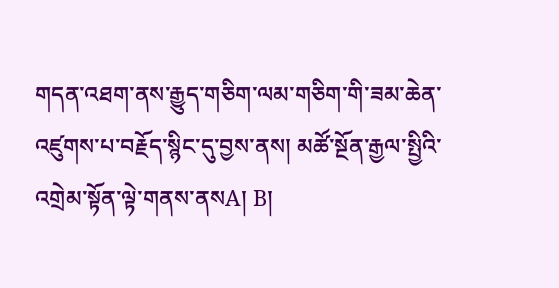གདན་འཐག་ནས་རྒྱུད་གཅིག་ལམ་གཅིག་གི་ཟམ་ཆེན་འཛུགས་པ་བརྗོད་སྙིང་དུ་བྱས་ནས། མཚོ་སྔོན་རྒྱལ་སྤྱིའི་འགྲེམ་སྟོན་ལྟེ་གནས་ནསA། B།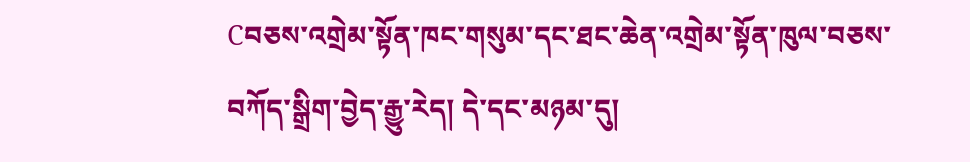Cབཅས་འགྲེམ་སྟོན་ཁང་གསུམ་དང་ཐང་ཆེན་འགྲེམ་སྟོན་ཁུལ་བཅས་བཀོད་སྒྲིག་བྱེད་རྒྱུ་རེད། དེ་དང་མཉམ་དུ།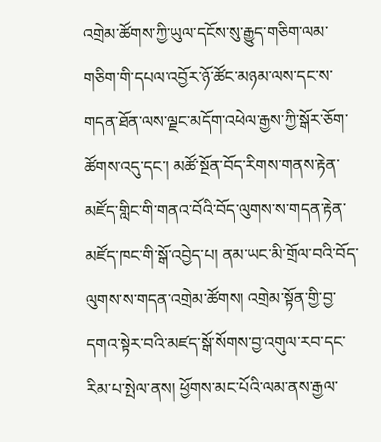འགྲེམ་ཚོགས་ཀྱི་ཡུལ་དངོས་སུ་རྒྱུད་གཅིག་ལམ་གཅིག་གི་དཔལ་འབྱོར་ཉོ་ཚོང་མཉམ་ལས་དང་ས་གདན་ཐོན་ལས་ལྗང་མདོག་འཕེལ་རྒྱས་ཀྱི་སྒོར་ཅོག་ཚོགས་འདུ་དང་། མཚོ་སྔོན་བོད་རིགས་གནས་རྟེན་མཛོད་གླིང་གི་གནའ་བོའི་བོད་ལུགས་ས་གདན་རྟེན་མཛོད་ཁང་གི་སྒོ་འབྱེད་པ། ནམ་ཡང་མི་གྲོལ་བའི་བོད་ལུགས་ས་གདན་འགྲེམ་ཚོགས། འགྲེམ་སྟོན་གྱི་བྱ་དགའ་སྟེར་བའི་མཛད་སྒོ་སོགས་བྱ་འགུལ་རབ་དང་རིམ་པ་སྤེལ་ནས། ཕྱོགས་མང་པོའི་ལམ་ནས་རྒྱལ་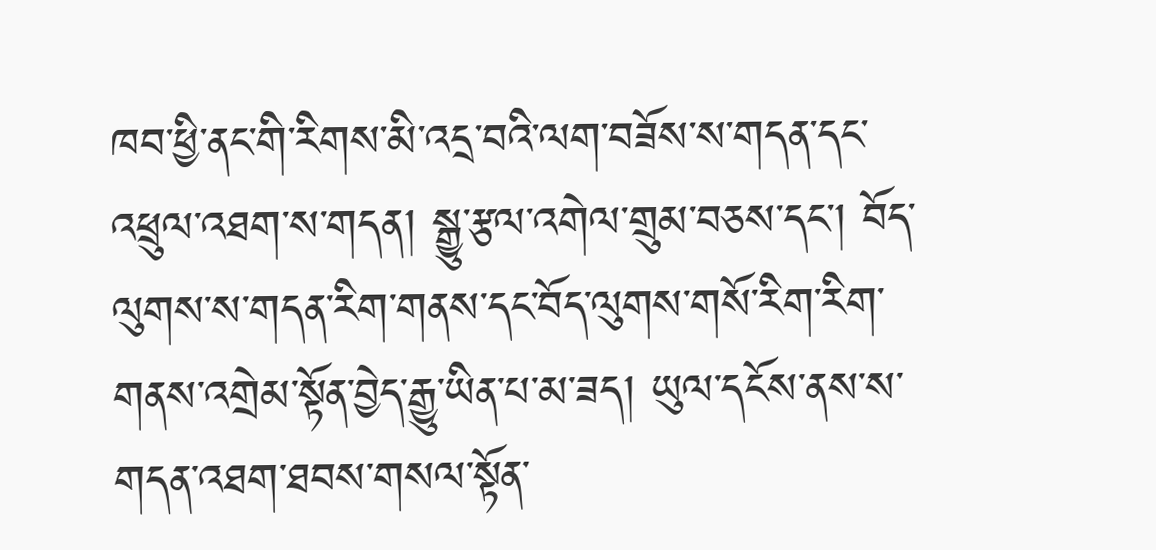ཁབ་ཕྱི་ནང་གི་རིགས་མི་འདྲ་བའི་ལག་བཟོས་ས་གདན་དང་འཕྲུལ་འཐག་ས་གདན། སྒྱུ་རྩལ་འགེལ་གྲུམ་བཅས་དང་། བོད་ལུགས་ས་གདན་རིག་གནས་དང་བོད་ལུགས་གསོ་རིག་རིག་གནས་འགྲེམ་སྟོན་བྱེད་རྒྱུ་ཡིན་པ་མ་ཟད། ཡུལ་དངོས་ནས་ས་གདན་འཐག་ཐབས་གསལ་སྟོན་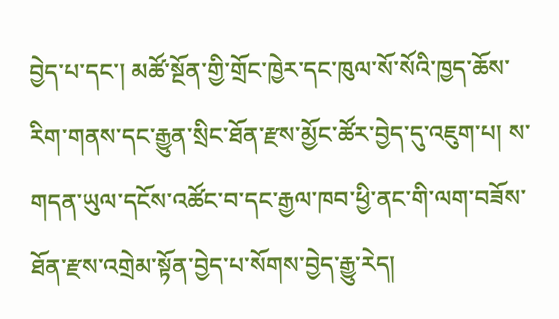བྱེད་པ་དང་། མཚོ་སྔོན་གྱི་གྲོང་ཁྱེར་དང་ཁུལ་སོ་སོའི་ཁྱད་ཆོས་རིག་གནས་དང་རྒྱུན་སྲིང་ཐོན་རྫས་མྱོང་ཚོར་བྱེད་དུ་འཇུག་པ། ས་གདན་ཡུལ་དངོས་འཚོང་བ་དང་རྒྱལ་ཁབ་ཕྱི་ནང་གི་ལག་བཟོས་ཐོན་རྫས་འགྲེམ་སྟོན་བྱེད་པ་སོགས་བྱེད་རྒྱུ་རེད།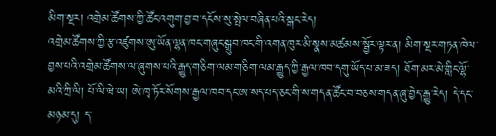མིག་སྔར། འགྲེམ་ཚོགས་ཀྱི་ཚོང་འགུག་བྱ་བ་དངོས་སུ་སྤེལ་བཞིན་པའི་སྒང་རེད།
འགྲེམ་ཚོགས་ཀྱི་རྩ་འཛུགས་ཨུ་ཡོན་ལྷན་ཁང་གཞུང་སྒྲུབ་ཁང་གི་འགན་ཁུར་མི་སྣས་མཚམས་སྦྱོར་ལྟར་ན། མིག་སྔར་གཏན་ཁེལ་བྱས་པའི་འགྲེམ་ཚོགས་ལ་ཞུགས་པའི་རྒྱུད་གཅིག་ལམ་གཅིག་ལམ་རྒྱུད་ཀྱི་རྒྱལ་ཁབ་དགུ་ཡོད་པ་མ་ཟད། ཐོག་མར་མེ་གླིང་ལྷོ་མའི་ཀྲི་ལི། པོ་ལི་ཝེ་ཡ། ཨེ་ཁྭ་ཏོར་སོགས་རྒྱལ་ཁབ་དང་ཨ་སད་པད་ཅང་གི་ས་གདན་ཚོང་བ་བཅས་གདན་ཞུ་བྱེད་རྒྱུ་རེད། དེ་དང་མཉམ་དུ། ད་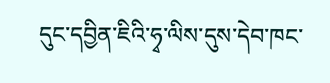དུང་དབྱིན་ཇིའི་ཧྭ་ལིས་དུས་དེབ་ཁང་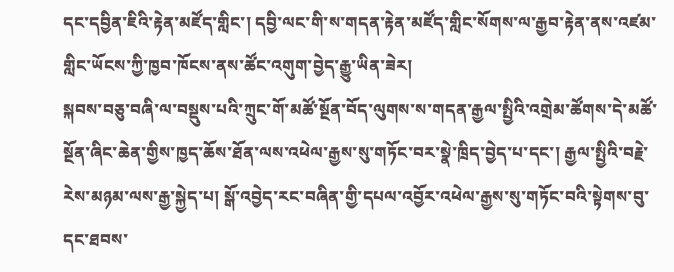དང་དབྱིན་ཇིའི་རྟེན་མཛོད་གླིང་། དབྱི་ལང་གི་ས་གདན་རྟེན་མཛོད་གླིང་སོགས་ལ་རྒྱབ་རྟེན་ནས་འཛམ་གླིང་ཡོངས་ཀྱི་ཁྱབ་ཁོངས་ནས་ཚོང་འགུག་བྱེད་རྒྱུ་ཡིན་ཟེར།
སྐབས་བཅུ་བཞི་ལ་བསྡུས་པའི་ཀྲུང་གོ་མཚོ་སྔོན་བོད་ལུགས་ས་གདན་རྒྱལ་སྤྱིའི་འགྲེམ་ཚོགས་དེ་མཚོ་སྔོན་ཞིང་ཆེན་གྱིས་ཁྱད་ཆོས་ཐོན་ལས་འཕེལ་རྒྱས་སུ་གཏོང་བར་སྣེ་ཁྲིད་བྱེད་པ་དང་། རྒྱལ་སྤྱིའི་བརྗེ་རེས་མཉམ་ལས་རྒྱ་སྐྱེད་པ། སྒོ་འབྱེད་རང་བཞིན་གྱི་དཔལ་འབྱོར་འཕེལ་རྒྱས་སུ་གཏོང་བའི་སྟེགས་བུ་དང་ཐབས་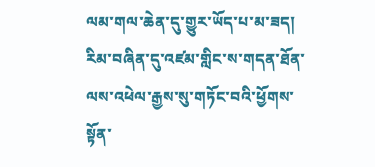ལམ་གལ་ཆེན་དུ་གྱུར་ཡོད་པ་མ་ཟད། རིམ་བཞིན་དུ་འཛམ་གླིང་ས་གདན་ཐོན་ལས་འཕེལ་རྒྱས་སུ་གཏོང་བའི་ཕྱོགས་སྟོན་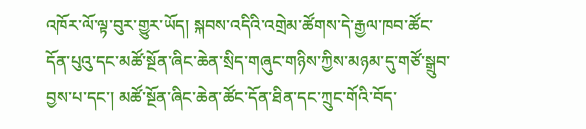འཁོར་ལོ་ལྟ་བུར་གྱུར་ཡོད། སྐབས་འདིའི་འགྲེམ་ཚོགས་དེ་རྒྱལ་ཁབ་ཚོང་དོན་པུའུ་དང་མཚོ་སྔོན་ཞིང་ཆེན་སྲིད་གཞུང་གཉིས་ཀྱིས་མཉམ་དུ་གཙོ་སྒྲུབ་བྱས་པ་དང་། མཚོ་སྔོན་ཞིང་ཆེན་ཚོང་དོན་ཐིན་དང་ཀྲུང་གོའི་བོད་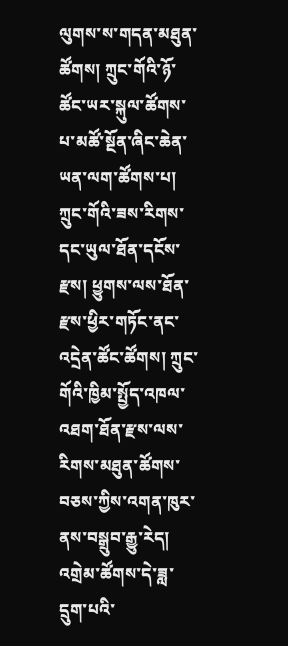ལུགས་ས་གདན་མཐུན་ཚོགས། ཀྲུང་གོའི་ཉོ་ཚོང་ཡར་སྐུལ་ཚོགས་པ་མཚོ་སྔོན་ཞིང་ཆེན་ཡན་ལག་ཚོགས་པ། ཀྲུང་གོའི་ཟས་རིགས་དང་ཡུལ་ཐོན་དངོས་རྫས། ཕྱུགས་ལས་ཐོན་རྫས་ཕྱིར་གཏོང་ནང་འདྲེན་ཚོང་ཚོགས། ཀྲུང་གོའི་ཁྱིམ་སྤྱོད་འཁལ་འཐག་ཐོན་རྫས་ལས་རིགས་མཐུན་ཚོགས་བཅས་ཀྱིས་འགན་ཁུར་ནས་བསྒྲུབ་རྒྱུ་རེད། འགྲེམ་ཚོགས་དེ་ཟླ་དྲུག་པའི་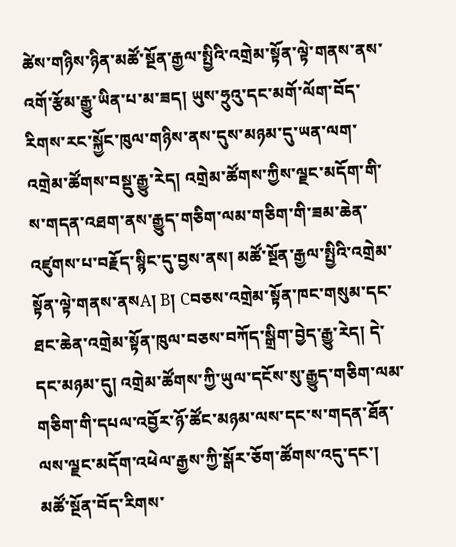ཚེས་གཉིས་ཉིན་མཚོ་སྔོན་རྒྱལ་སྤྱིའི་འགྲེམ་སྟོན་ལྟེ་གནས་ནས་འགོ་རྩོམ་རྒྱུ་ཡིན་པ་མ་ཟད། ཡུས་ཧྲུའུ་དང་མགོ་ལོག་བོད་རིགས་རང་སྐྱོང་ཁུལ་གཉིས་ནས་དུས་མཉམ་དུ་ཡན་ལག་འགྲེམ་ཚོགས་བསྡུ་རྒྱུ་རེད། འགྲེམ་ཚོགས་ཀྱིས་ལྗང་མདོག་གི་ས་གདན་འཐག་ནས་རྒྱུད་གཅིག་ལམ་གཅིག་གི་ཟམ་ཆེན་འཛུགས་པ་བརྗོད་སྙིང་དུ་བྱས་ནས། མཚོ་སྔོན་རྒྱལ་སྤྱིའི་འགྲེམ་སྟོན་ལྟེ་གནས་ནསA། B། Cབཅས་འགྲེམ་སྟོན་ཁང་གསུམ་དང་ཐང་ཆེན་འགྲེམ་སྟོན་ཁུལ་བཅས་བཀོད་སྒྲིག་བྱེད་རྒྱུ་རེད། དེ་དང་མཉམ་དུ། འགྲེམ་ཚོགས་ཀྱི་ཡུལ་དངོས་སུ་རྒྱུད་གཅིག་ལམ་གཅིག་གི་དཔལ་འབྱོར་ཉོ་ཚོང་མཉམ་ལས་དང་ས་གདན་ཐོན་ལས་ལྗང་མདོག་འཕེལ་རྒྱས་ཀྱི་སྒོར་ཅོག་ཚོགས་འདུ་དང་། མཚོ་སྔོན་བོད་རིགས་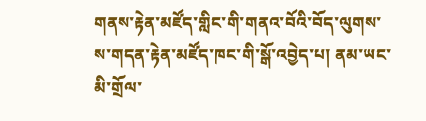གནས་རྟེན་མཛོད་གླིང་གི་གནའ་བོའི་བོད་ལུགས་ས་གདན་རྟེན་མཛོད་ཁང་གི་སྒོ་འབྱེད་པ། ནམ་ཡང་མི་གྲོལ་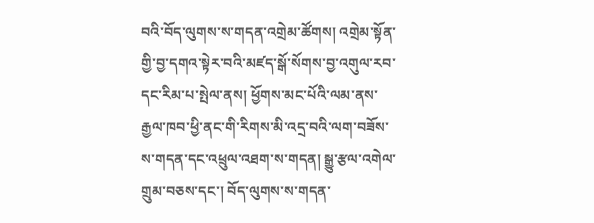བའི་བོད་ལུགས་ས་གདན་འགྲེམ་ཚོགས། འགྲེམ་སྟོན་གྱི་བྱ་དགའ་སྟེར་བའི་མཛད་སྒོ་སོགས་བྱ་འགུལ་རབ་དང་རིམ་པ་སྤེལ་ནས། ཕྱོགས་མང་པོའི་ལམ་ནས་རྒྱལ་ཁབ་ཕྱི་ནང་གི་རིགས་མི་འདྲ་བའི་ལག་བཟོས་ས་གདན་དང་འཕྲུལ་འཐག་ས་གདན། སྒྱུ་རྩལ་འགེལ་གྲུམ་བཅས་དང་། བོད་ལུགས་ས་གདན་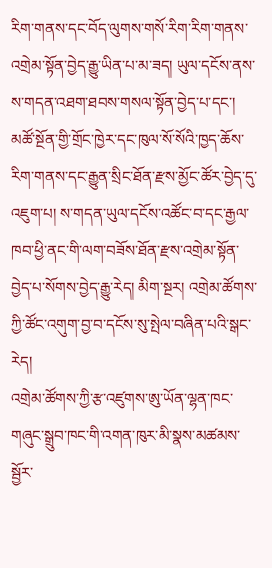རིག་གནས་དང་བོད་ལུགས་གསོ་རིག་རིག་གནས་འགྲེམ་སྟོན་བྱེད་རྒྱུ་ཡིན་པ་མ་ཟད། ཡུལ་དངོས་ནས་ས་གདན་འཐག་ཐབས་གསལ་སྟོན་བྱེད་པ་དང་། མཚོ་སྔོན་གྱི་གྲོང་ཁྱེར་དང་ཁུལ་སོ་སོའི་ཁྱད་ཆོས་རིག་གནས་དང་རྒྱུན་སྲིང་ཐོན་རྫས་མྱོང་ཚོར་བྱེད་དུ་འཇུག་པ། ས་གདན་ཡུལ་དངོས་འཚོང་བ་དང་རྒྱལ་ཁབ་ཕྱི་ནང་གི་ལག་བཟོས་ཐོན་རྫས་འགྲེམ་སྟོན་བྱེད་པ་སོགས་བྱེད་རྒྱུ་རེད། མིག་སྔར། འགྲེམ་ཚོགས་ཀྱི་ཚོང་འགུག་བྱ་བ་དངོས་སུ་སྤེལ་བཞིན་པའི་སྒང་རེད།
འགྲེམ་ཚོགས་ཀྱི་རྩ་འཛུགས་ཨུ་ཡོན་ལྷན་ཁང་གཞུང་སྒྲུབ་ཁང་གི་འགན་ཁུར་མི་སྣས་མཚམས་སྦྱོར་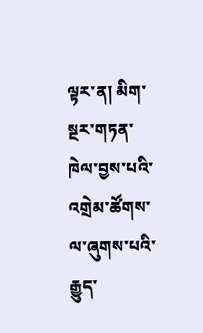ལྟར་ན། མིག་སྔར་གཏན་ཁེལ་བྱས་པའི་འགྲེམ་ཚོགས་ལ་ཞུགས་པའི་རྒྱུད་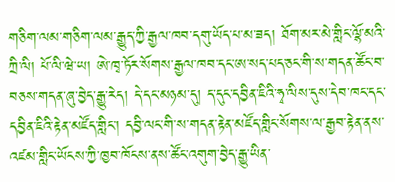གཅིག་ལམ་གཅིག་ལམ་རྒྱུད་ཀྱི་རྒྱལ་ཁབ་དགུ་ཡོད་པ་མ་ཟད། ཐོག་མར་མེ་གླིང་ལྷོ་མའི་ཀྲི་ལི། པོ་ལི་ཝེ་ཡ། ཨེ་ཁྭ་ཏོར་སོགས་རྒྱལ་ཁབ་དང་ཨ་སད་པད་ཅང་གི་ས་གདན་ཚོང་བ་བཅས་གདན་ཞུ་བྱེད་རྒྱུ་རེད། དེ་དང་མཉམ་དུ། ད་དུང་དབྱིན་ཇིའི་ཧྭ་ལིས་དུས་དེབ་ཁང་དང་དབྱིན་ཇིའི་རྟེན་མཛོད་གླིང་། དབྱི་ལང་གི་ས་གདན་རྟེན་མཛོད་གླིང་སོགས་ལ་རྒྱབ་རྟེན་ནས་འཛམ་གླིང་ཡོངས་ཀྱི་ཁྱབ་ཁོངས་ནས་ཚོང་འགུག་བྱེད་རྒྱུ་ཡིན་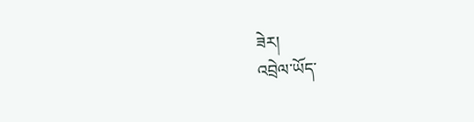ཟེར།
འབྲེལ་ཡོད་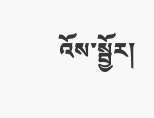འོས་སྦྱོར།